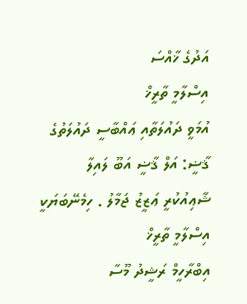އަދުގެ ޚާއްސަ
އިސްލާމީ ތާރީޚް
އުމަވީ ދައުލަތާއި ޢައްބާސީ ދައުލަތުގެ ޤާޟީ: އަލް ޤާޟީ އަބޫ ލައިލާ
ޝާޢިއުކުރީ ޢަޒީޒު ޖަމާލު . ހިމެނޭބަޔަކީ އިސްލާމީ ތާރީޚް
އިބްރާހީމް ރަޝީދު މޫސާ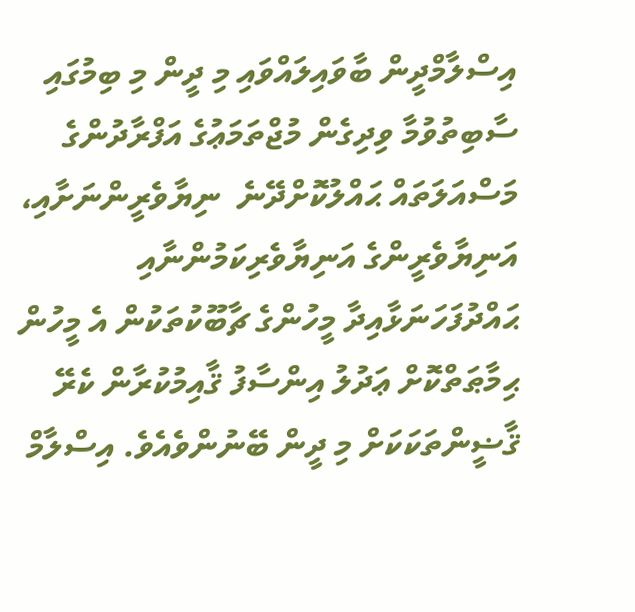އިސްލާމްދީން ބާވައިލައްވައި މި ދީން މި ބިމުގައި ސާބިތުވުމާ ވިދިގެން މުޖްތަމަޢުގެ އަފްރާދުންގެ މަސްއަލަތައް ޙައްލުކޮށްދޭނެ  ނިޔާވެރީންނަށާއި، އަނިޔާވެރީންގެ އަނިޔާވެރިކަމުންނާއި  ޙައްދުފަހަނަޅާއިދާ މީހުންގެ ޗާބޫކުތަކުން އެ މީހުން ޙިމާޠަތްކޮށް ޢަދުލު އިންސާފު ޤާއިމުކުރާން ކެރޭ ޤާޟީންތަކަކަށް މި ދީން ބޭނުންވެއެވެ. އިސްލާމް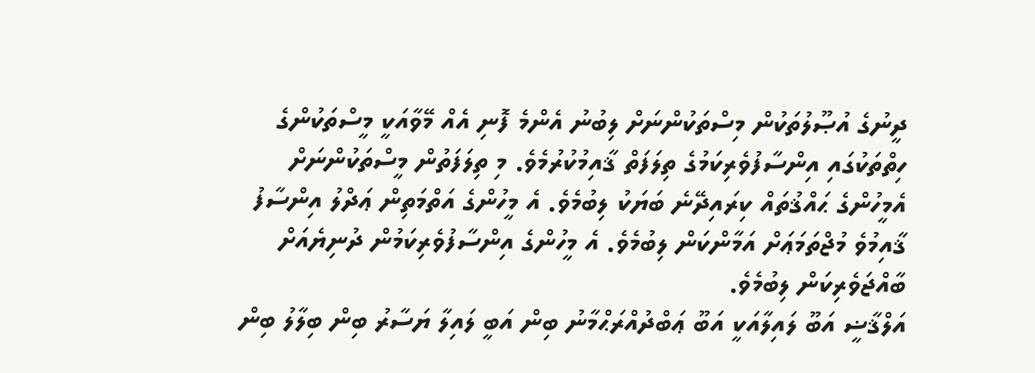ދީނުގެ އުޞޫލުތަކުން މިސްތަކުންނަށް ލިބުނު އެންމެ ފޮނި އެއް މޭވާއަކީ މީސްތަކުންގެ ހިތްތަކުގައި އިންސާފުވެރިކަމުގެ ތިލަފަތް ޤާއިމުކުރުމެވެ. މި ތިލަފަތުން މީސްތަކުންނަށް އެމީހުންގެ ޙައްޤުތައް ކިރައިދޭނެ ބަޔަކު ލިބުމެވެ. އެ މީހުންގެ އަތްމަތިން ޢަދްލު އިންސާފު ޤާއިމުވެ މުޖްތަމަޢަށް އަމާންކަން ލިބުމެވެ. އެ މީހުންގެ އިންސާފުވެރިކަމުން ދުނިޔެއަށް ބާއްޖަވެރިކަން ލިބުމެވެ.
އަލްޤާޟީ އަބޫ ލައިލާއަކީ އަބޫ ޢަބްދުއްރަޙްމާނު ބިން އަބީ ލައިލާ ޔަސާރު ބިން ބިލާލު ބިން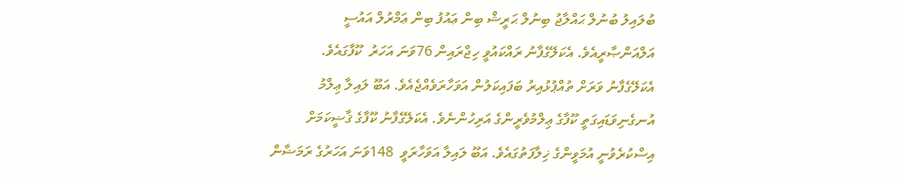ބުލައިލު ބުނުލް ޙައްލާޖު ބިނުލް ޙަރީޝް ބިން ޢައުފު ބިން ޢަމްރުލް އައުސީ އަލްއަންޞާރީއެވެ. އެކަލޭގެފާނު ރައްކައުވީ ހިޖްރައިން 76ވަނަ އަހަރު  ކޫފާގައެވެ. އެކަލޭގެފާނު ވަރަށް ތުއްޕުޅުއިރު ބަފައިކަލުން އަވަހާރަވެއްޖެއެވެ. އަބޫ ލައިލާ ޢިލްމު އުނގެނިވަޑައިގަތީ ކޫފާގެ ޢިލްމުވެރީންގެ އަރިހުންނެވެ. އެކަލޭގެފާނު ކޫފާގެ ޤާޟީކަމަށް އިސްކުރެވުނީ އުމަވީންގެ ޚިލާފަތުގައެވެ. އަބޫ ލައިލާ އަވަހާރަވީ  148ވަނަ އަހަރުގެ ރަމަޟާން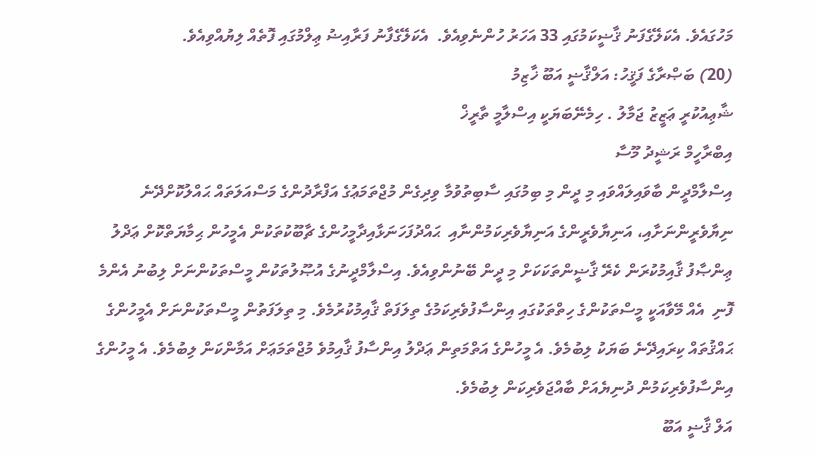މަހުގައެވެ. އެކަލޭގެފަނު ޤާޟީކަމުގައި 33 އަހަރު ހުންނެވިއެވެ.  އެކަލޭގެފާނު ފަރާއިޟު ޢިލްމުގައި ފޮތެއް ލިޔުއްވިއެވެ.
(20) ބަޞްރާގެ ފަޤީހު: އަލްޤާޟީ އަބޫ ޚާޒިމު
ޝާޢިއުކުރީ ޢަޒީޒު ޖަމާލު . ހިމެނޭބަޔަކީ އިސްލާމީ ތާރީޚް
އިބްރާހީމް ރަޝީދު މޫސާ
އިސްލާމްދީން ބާވައިލައްވައި މި ދީން މި ބިމުގައި ސާބިތުވުމާ ވިދިގެން މުޖްތަމަޢުގެ އަފްރާދުންގެ މަސްއަލަތައް ޙައްލުކޮށްދޭނެ  ނިޔާވެރީންނަށާއި، އަނިޔާވެރީންގެ އަނިޔާވެރިކަމުންނާއި  ޙައްދުފަހަނަޅާއިދާމީހުންގެ ޗާބޫކުތަކުން އެމީހުން ޙިމާޔަތްކޮށް ޢަދްލު ޢިންޞާފު ޤާއިމުކުރަން ކެރޭ ޤާޟީންތަކަކަށް މި ދީން ބޭނުންވިއެވެ. އިސްލާމްދީނުގެ އުޞޫލުތަކުން މީސްތަކުންނަށް ލިބުނު އެންމެ ފޮނި  އެއް މޭވާއަކީ މީސްތަކުންގެ ހިތްތަކުގައި އިންސާފުވެރިކަމުގެ ތިލަފަތް ޤާއިމުކުރުމެވެ. މި ތިލަފަތުން މީސްތަކުންނަށް އެމީހުންގެ ޙައްޤުތައް ކިރައިދޭނެ ބަޔަކު ލިބުމެވެ. އެ މީހުންގެ އަތްމަތިން ޢަދްލު އިންސާފު ޤާއިމުވެ މުޖްތަމަޢަށް އަމާންކަން ލިބުމެވެ. އެ މީހުންގެ އިންސާފުވެރިކަމުން ދުނިޔެއަށް ބާއްޖަވެރިކަން ލިބުމެވެ.
އަލް ޤާޟީ އަބޫ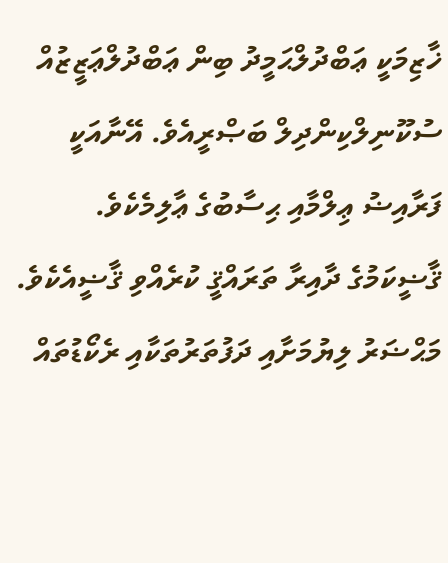ޚާޒިމަކީ ޢަބްދުލްޙަމީދު ބިން ޢަބްދުލްޢަޒީޒުއް ސުކޫނިލްކިންދިލް ބަޞްރީއެވެ. އޭނާއަކީ ފަރާއިޟު ޢިލްމާއި ޙިސާބުގެ ޢާލިމެކެވެ. ޤާޟީކަމުގެ ދާއިރާ ތަރައްޤީ ކުރެއްވި ޤާޟީއެކެވެ. މަޙްޟަރު ލިޔުމަށާއި ދަފުތަރުތަކާއި ރެކޯޑުތައް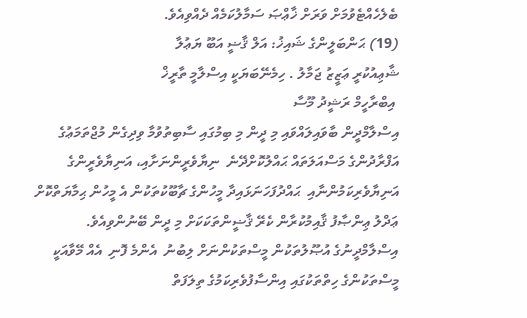ބެލެހެއްޓެވުމަށް ވަރަށް ޚާޢްޞަ ސަމާލުކަމެއް ދެއްވިއެވެ.
(19) ޙަންބަލީންގެ ޝައިޚު: އަލް ޤާޟީ އަބޫ ޔަޢުލާ
ޝާޢިއުކުރީ ޢަޒީޒު ޖަމާލު . ހިމެނޭބަޔަކީ އިސްލާމީ ތާރީޚް
 އިބްރާހީމް ރަޝީދު މޫސާ
އިސްލާމްދީން ބާވައިލައްވައި މި ދީން މި ބިމުގައި ސާބިތުވުމާ ވިދިގެން މުޖްތަމަޢުގެ އަފްރާދުންގެ މަސްއަލަތައް ޙައްލުކޮށްދޭނެ  ނިޔާވެރީންނަށާއި، އަނިޔާވެރީންގެ އަނިޔާވެރިކަމުންނާއި  ޙައްދުފަހަނަޅައިދާ މީހުންގެ ޗާބޫކުތަކުން އެ މީހުން ޙިމާޔަތްކޮށް ޢަދްލު ޢިންޞާފު ޤާއިމުކުރާން ކެރޭ ޤާޟީންތަކަކަށް މި ދީން ބޭނުންވިއެވެ. އިސްލާމްދީނުގެ އުޞޫލުތަކުން މީސްތަކުންނަށް ލިބުނު  އެންމެ ފޮނި  އެއް މޭވާއަކީ މީސްތަކުންގެ ހިތްތަކުގައި އިންސާފުވެރިކަމުގެ ތިލަފަތް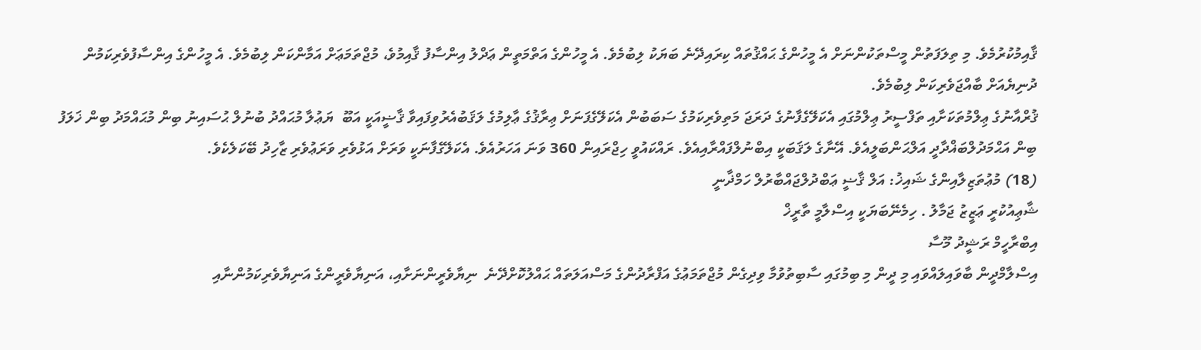ޤާއިމުކުރުމެވެ. މި ތިލަފަތުން މީސްތަކުންނަށް އެ މީހުންގެ ޙައްޤުތައް ކިރައިދޭނެ ބަޔަކު ލިބުމެވެ. އެ މީހުންގެ އަތްމަތީން ޢަދްލު އިންސާފު ޤާއިމުވެ، މުޖްތަމަޢަށް އަމާންކަން ލިބުމެވެ. އެ މީހުންގެ އިންސާފުވެރިކަމުން ދުނިޔެއަށް ބާއްޖަވެރިކަން ލިބުމެވެ.
ޤުރްއާނުގެ ޢިލްމުތަކަށާއި ތަފްސީރު ޢިލްމުގައި އެކަލޭގެފާނުގެ ދަރަޖަ މަތިވެރިކަމުގެ ސަބަބުން އެކަލޭގެފަނަށް ޢިރާޤުގެ ޢާލިމުގެ ލަޤަބުއެރުވިފައިވާ ޤާޟީއަކީ އަބޫ  ޔަޢުލާ މުޙައްދު ބުނުލް ޙުސައިނު ބިން މުޙައްމަދު ބިން ޚަލަފު ބިން އަޙްމަދުލްބަޣްދާދީ އަލްޙަންބަލީއެވެ. އޭނާގެ ލަޤަބަކީ އިބްނުލްފައްރާއިއެވެ. ރައްކައުވީ ހިޖްރައިން 360 ވަނަ އަހަރުއެވެ. އެކަލޭގެފާނަކީ ވަރަށް އަޅުވެރި ވަރަޢުވެރި ޒާހިދު ބޭކަލެކެވެ.
(18) މުޢުތަޒިލާއިންގެ ޝައިޚު: އަލް ޤާޟީ ޢަބްދުލްޖައްބާރުލް ހަމްޛާނީ
ޝާޢިއުކުރީ ޢަޒީޒު ޖަމާލު . ހިމެނޭބަޔަކީ އިސްލާމީ ތާރީޚް
އިބްރާހީމް ރަޝީދު މޫސާ
އިސްލާމްދީން ބާވައިލައްވައި މި ދީން މި ބިމުގައި ސާބިތުވުމާ ވިދިގެން މުޖްތަމަޢުގެ އަފްރާދުންގެ މަސްއަލަތައް ޙައްލުކޮށްދޭނެ  ނިޔާވެރީންނަށާއި، އަނިޔާވެރީންގެ އަނިޔާވެރިކަމުންނާއި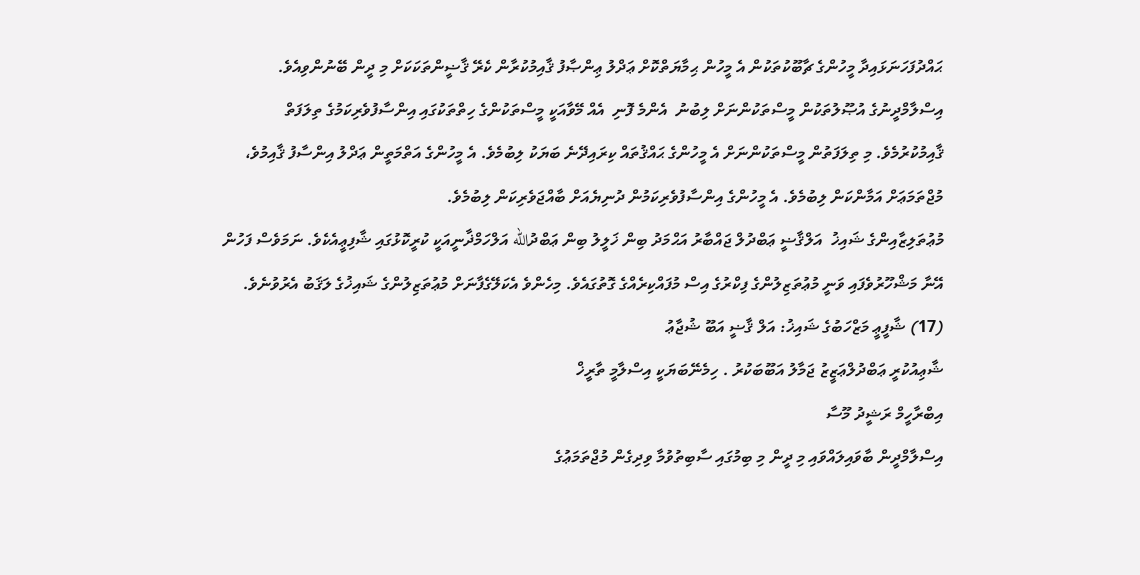ޙައްދުފަހަނަޅައިދާ މީހުންގެ ޗާބޫކުތަކުން އެ މީހުން ޙިމާޔަތްކޮށް ޢަދްލު ޢިންޞާފު ޤާއިމުކުރާން ކެރޭ ޤާޟީންތަކަކަށް މި ދީން ބޭނުންވިއެވެ. އިސްލާމްދީނުގެ އުޞޫލުތަކުން މީސްތަކުންނަށް ލިބުނު  އެންމެ ފޮނި  އެއް މޭވާއަކީ މީސްތަކުންގެ ހިތްތަކުގައި އިންސާފުވެރިކަމުގެ ތިލަފަތް ޤާއިމުކުރުމެވެ. މި ތިލަފަތުން މީސްތަކުންނަށް އެ މީހުންގެ ޙައްޤުތައް ކިރައިދޭނެ ބަޔަކު ލިބުމެވެ. އެ މީހުންގެ އަތްމަތީން ޢަދްލު އިންސާފު ޤާއިމުވެ، މުޖްތަމަޢަށް އަމާންކަން ލިބުމެވެ. އެ މީހުންގެ އިންސާފުވެރިކަމުން ދުނިޔެއަށް ބާއްޖަވެރިކަން ލިބުމެވެ.
މުޢުތަލިޒާއިންގެ ޝައިޚު  އަލްޤާޟީ ޢަބްދުލް ޖައްބާރު އަޙްމަދު ބިން ޚަލީލު ބިން ޢަބްދުالله އަލްހަމްޛާނީއަކީ ކުރީކޮޅުގައި ޝާފިޢީއެކެވެ. ނަމަވެސް ފަހުން އޭނާ މަޝްހޫރުވެފައި ވަނީ މުޢުތަޒިލުންގެ ފިކްރުގެ އިސް މުފައްކިރެއްގެ ގޮތުގައެވެ. މިހެންވެ އެކަލޭގެފާނަށް މުޢުތަޒިލުންގެ ޝައިޚުގެ ލަޤަބު އެރުވުނެވެ.
(17) ޝާފީޢީ މަޒްހަބުގެ ޝައިޚު: އަލް ޤާޟީ އަބޫ ޝުޖާޢު
ޝާޢިއުކުރީ ޢަބްދުލްޢަޒީޒު ޖަމާލު އަބޫބަކުރު . ހިމެނޭބަޔަކީ އިސްލާމީ ތާރީޚް
އިބްރާހީމް ރަޝީދު މޫސާ
އިސްލާމްދީން ބާވައިލައްވައި މި ދީން މި ބިމުގައި ސާބިތުވުމާ ވިދިގެން މުޖްތަމަޢުގެ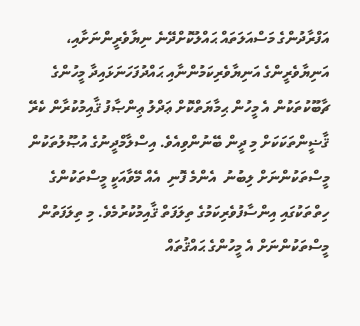އަފްރާދުންގެ މަސްއަލަތައް ޙައްލުކޮށްދޭނެ ނިޔާވެރީންނަށާއި، އަނިޔާވެރީންގެ އަނިޔާވެރިކަމުންނާއި ޙައްދުފަހަނަޅައިދާ މީހުންގެ ޗާބޫކުތަކުން އެ މީހުން ޙިމާޔަތްކޮށް ޢަދްލު ޢިންޞާފު ޤާއިމުކުރާން ކެރޭ ޤާޟީންތަކަކަށް މި ދީން ބޭނުންވިއެވެ. އިސްލާމްދީނުގެ އުޞޫލުތަކުން މީސްތަކުންނަށް ލިބުނު  އެންމެ ފޮނި  އެއް މޭވާއަކީ މީސްތަކުންގެ ހިތްތަކުގައި އިންސާފުވެރިކަމުގެ ތިލަފަތް ޤާއިމުކުރުމެވެ. މި ތިލަފަތުން މީސްތަކުންނަށް އެ މީހުންގެ ޙައްޤުތައް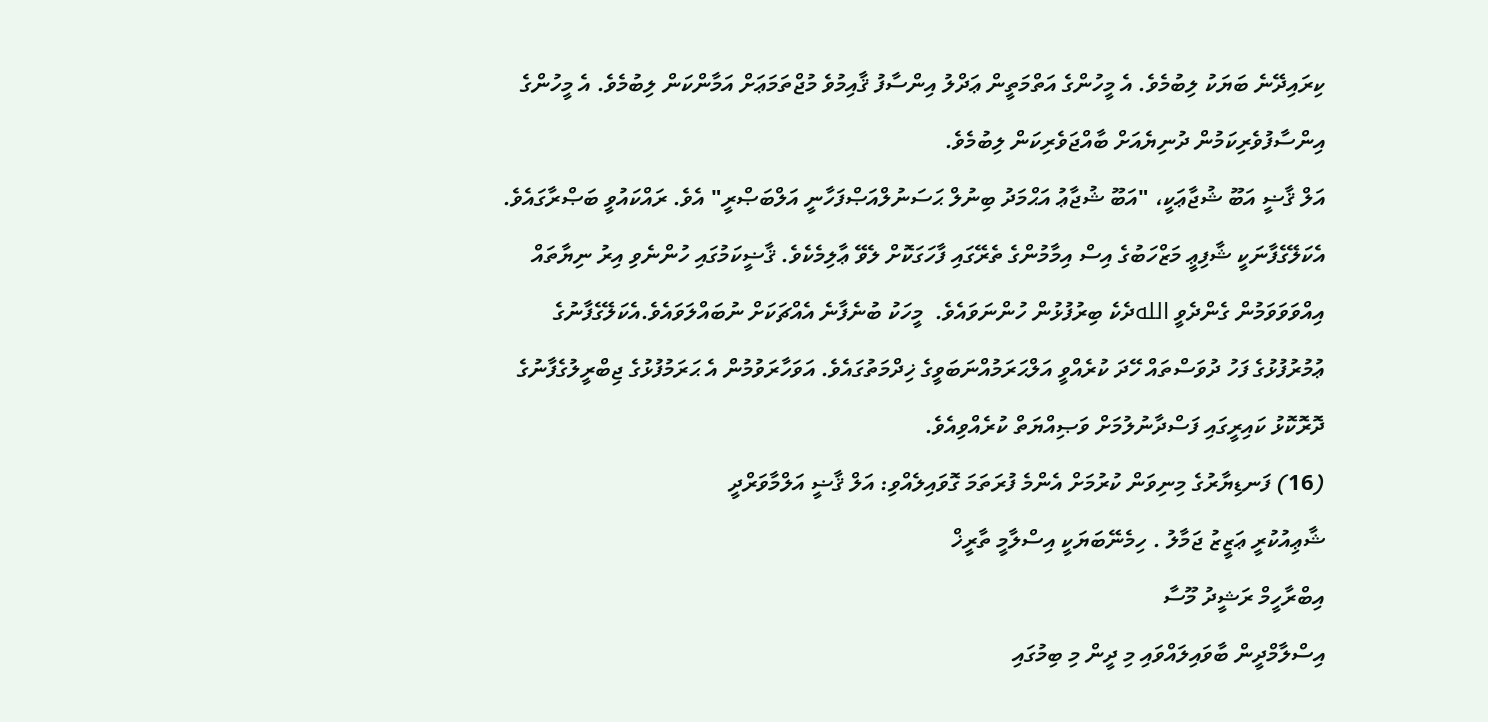ކިރައިދޭނެ ބަޔަކު ލިބުމެވެ. އެ މީހުންގެ އަތްމަތީން ޢަދްލު އިންސާފު ޤާއިމުވެ މުޖްތަމަޢަށް އަމާންކަން ލިބުމެވެ. އެ މީހުންގެ އިންސާފުވެރިކަމުން ދުނިޔެއަށް ބާއްޖަވެރިކަން ލިބުމެވެ.
އަލް ޤާޟީ އަބޫ ޝުޖާޢަކީ، "އަބޫ ޝުޖާޢު އަޙްމަދު ބިނުލް ޙަސަނުލްއަޞްފަހާނީ އަލްބަޞްރީ" އެވެ. ރައްކައުވީ ބަޞްރާގައެވެ. އެކަލޭގެފާނަކީ ޝާފިޢީ މަޒްހަބުގެ އިސް އިމާމުންގެ ތެރޭގައި ފާހަގަކޮށް ލެވޭ ޢާލިމެކެވެ. ޤާޟީކަމުގައި ހުންނެވި އިރު ނިޔާތައް އިއްވަވަވަމުން ގެންދެވީ اللهދެކެ ބިރުފުޅުން ހުންނަވައެވެ.  މީހަކު ބުނެފާނެ އެއްޗަކަށް ނުބައްލަވައެވެ.އެކަލޭގެފާނުގެ ޢުމުރުފުޅުގެ ފަހު ދުވަސްތައް ހޭދަ ކުރެއްވީ އަލްޙަރަމުއްނަބަވީގެ ޚިދްމަތުގައެވެ. އަވަހާރަވުމުން އެ ޙަރަމުފުޅުގެ ޖިބްރީލުގެފާނުގެ ދޮރޮކޮޅު ކައިރީގައި ފަސްދާނުލުމަށް ވަޞިއްޔަތް ކުރެއްވިއެވެ.
(16) ފަނޑިޔާރުގެ މިނިވަން ކުރުމަށް އެންމެ ފުރަތަމަ ގޮވައިލެއްވި: އަލް ޤާޟީ އަލްމާވަރްދީ
ޝާޢިއުކުރީ ޢަޒީޒު ޖަމާލު . ހިމެނޭބަޔަކީ އިސްލާމީ ތާރީޚް
އިބްރާހީމް ރަޝީދު މޫސާ
އިސްލާމްދީން ބާވައިލައްވައި މި ދީން މި ބިމުގައި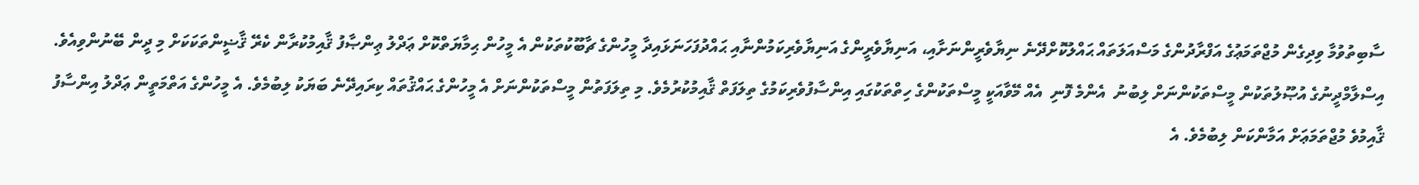ސާބިތުވުމާ ވިދިގެން މުޖްތަމަޢުގެ އަފްރާދުންގެ މަސްއަލަތައް ޙައްލުކޮށްދޭނެ ނިޔާވެރީންނަށާއި، އަނިޔާވެރީންގެ އަނިޔާވެރިކަމުންނާއި ޙައްދުފަހަނަޅައިދާ މީހުންގެ ޗާބޫކުތަކުން އެ މީހުން ޙިމާޔަތްކޮށް ޢަދްލު ޢިންޞާފު ޤާއިމުކުރާން ކެރޭ ޤާޟީންތަކަކަށް މި ދީން ބޭނުންވިއެވެ. އިސްލާމްދީނުގެ އުޞޫލުތަކުން މީސްތަކުންނަށް ލިބުނު  އެންމެ ފޮނި  އެއް މޭވާއަކީ މީސްތަކުންގެ ހިތްތަކުގައި އިންސާފުވެރިކަމުގެ ތިލަފަތް ޤާއިމުކުރުމެވެ. މި ތިލަފަތުން މީސްތަކުންނަށް އެ މީހުންގެ ޙައްޤުތައް ކިރައިދޭނެ ބަޔަކު ލިބުމެވެ. އެ މީހުންގެ އަތްމަތީން ޢަދްލު އިންސާފު ޤާއިމުވެ މުޖްތަމަޢަށް އަމާންކަން ލިބުމެވެ. އެ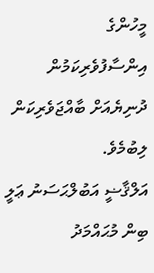މީހުންގެ އިންސާފުވެރިކަމުން ދުނިޔެއަށް ބާއްޖަވެރިކަން ލިބުމެވެ.
އަލްޤާޟީ އަބުލްޙަސަނު ޢަލީ  ބިން މުޙައްމަދު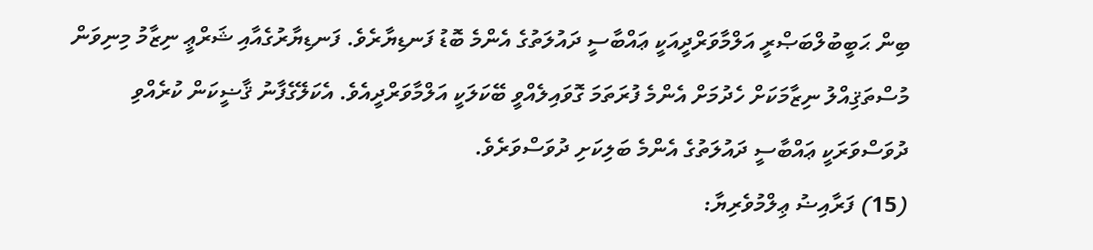ބިން ޙަބީބުލްބަޞްރީ އަލްމާވަރްދީއަކީ ޢައްބާސީ ދައުލަތުގެ އެންމެ ބޮޑު ފަނޑިޔާރެވެ. ފަނޑިޔާރުގެއާއި ޝަރްޢީ ނިޒާމު މިނިވަން މުސްތަޤިއްލު ނިޒާމަކަށް ހެދުމަށް އެންމެ ފުރަތަމަ ގޮވައިލެއްވީ ބޭކަލަކީ އަލްމާވަރްދީއެވެ. އެކަލޭގެފާނު ޤާޟީކަން ކުރެއްވި ދުވަސްވަރަކީ ޢައްބާސީ ދައުލަތުގެ އެންމެ ބަލިކަށި ދުވަސްވަރެވެ.
(15) ފަރާއިޟު ޢިލްމުވެރިޔާ: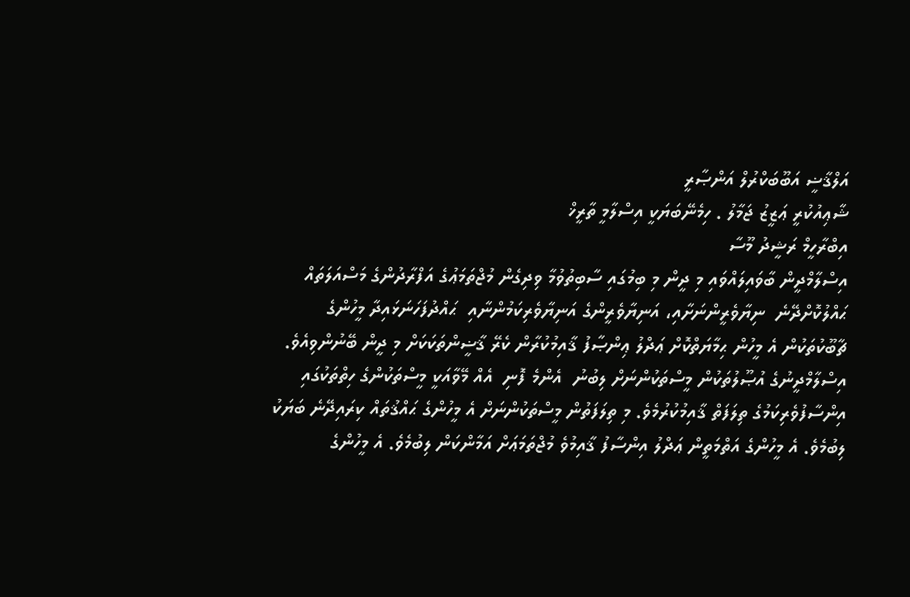އަލްޤާޟީ އަބޫބަކްރުލް އަންޞާރީ
ޝާޢިއުކުރީ ޢަޒީޒު ޖަމާލު . ހިމެނޭބަޔަކީ އިސްލާމީ ތާރީޚް
އިބްރާހީމް ރަޝީދު މޫސާ
އިސްލާމްދީން ބާވައިލައްވައި މި ދީން މި ބިމުގައި ސާބިތުވުމާ ވިދިގެން މުޖްތަމަޢުގެ އަފްރާދުންގެ މަސްއަލަތައް ޙައްލުކޮށްދޭނެ  ނިޔާވެރީންނަށާއި، އަނިޔާވެރީންގެ އަނިޔާވެރިކަމުންނާއި  ޙައްދުފަހަނަޅައިދާ މީހުންގެ ޗާބޫކުތަކުން އެ މީހުން ޙިމާޔަތްކޮށް ޢަދްލު ޢިންޞާފު ޤާއިމުކުރާން ކެރޭ ޤާޟީންތަކަކަށް މި ދީން ބޭނުންވިއެވެ. އިސްލާމްދީނުގެ އުޞޫލުތަކުން މީސްތަކުންނަށް ލިބުނު  އެންމެ ފޮނި  އެއް މޭވާއަކީ މީސްތަކުންގެ ހިތްތަކުގައި އިންސާފުވެރިކަމުގެ ތިލަފަތް ޤާއިމުކުރުމެވެ. މި ތިލަފަތުން މީސްތަކުންނަށް އެ މީހުންގެ ޙައްޤުތައް ކިރައިދޭނެ ބަޔަކު ލިބުމެވެ. އެ މީހުންގެ އަތްމަތީން ޢަދްލު އިންސާފު ޤާއިމުވެ މުޖްތަމަޢަށް އަމާންކަން ލިބުމެވެ. އެ މީހުންގެ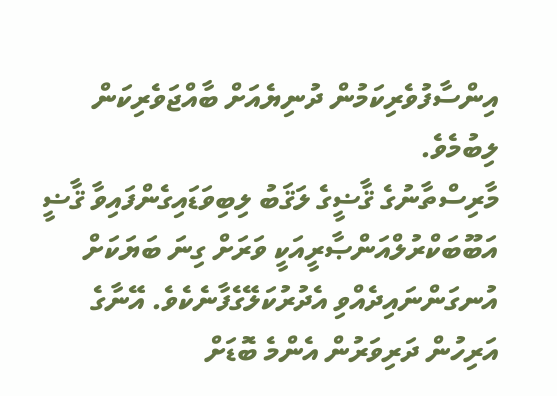އިންސާފުވެރިކަމުން ދުނިޔެއަށް ބާއްޖަވެރިކަން ލިބުމެވެ.
މާރިސްތާނުގެ ޤާޟީގެ ލަޤަބު ލިބިވަޑައިގެންފައިވާ ޤާޟީ އަބޫބަކްރުލްއަންޞާރީއަކީ ވަރަށް ގިނަ ބަޔަކަށް އުނގަންނައިދެއްވި އެދުރުކަލޭގެފާނެކެވެ. އޭނާގެ އަރިހުން ދަރިވަރުން އެންމެ ބޮޑަށް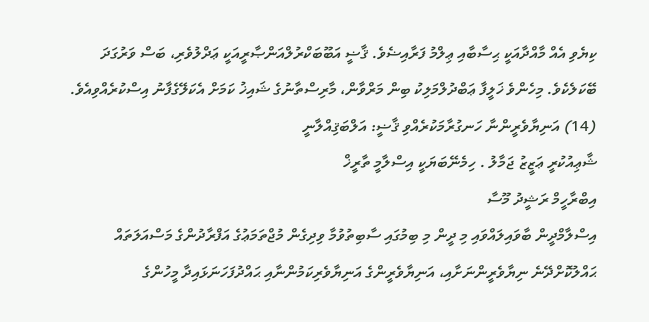ކިޔެވި އެއް މާއްދާއަކީ ޙިސާބާއި ޢިލްމު ފަރާއިޟެވެ. ޤާޟީ އަބޫބަކްރުލްއަންޞާރީއަކީ ޢަދްލުވެރި، ބަސް ވަރުގަދަ ބޭކަލެކެވެ. މިހެންވެ ޚަލީފާ ޢަބްދުލްމަލިކު ބިން މަރްވާން، މާރިސްތާނުގެ ޝައިޚު ކަމަށް އެކަލޭގެފާނު އިސްކުރެއްވިއެވެ.
(14) އަނިޔާވެރީންނާ ހަނގުރާމަކުރެއްވި ޤާޟީ: އަލްބަޤިއްލާނީ
ޝާޢިއުކުރީ ޢަޒީޒު ޖަމާލު . ހިމެނޭބަޔަކީ އިސްލާމީ ތާރީޚް
އިބްރާހީމް ރަޝީދު މޫސާ
އިސްލާމްދީން ބާވައިލައްވައި މި ދީން މި ބިމުގައި ސާބިތުވުމާ ވިދިގެން މުޖްތަމަޢުގެ އަފްރާދުންގެ މަސްއަލަތައް ޙައްލުކޮށްދޭނެ ނިޔާވެރީންނަށާއި، އަނިޔާވެރީންގެ އަނިޔާވެރިކަމުންނާއި ޙައްދުފަހަނަޅައިދާ މީހުންގެ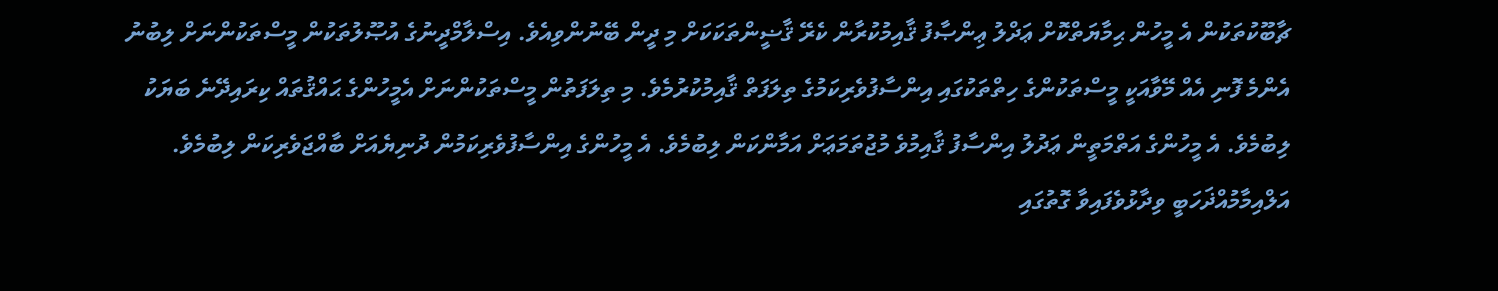ޗާބޫކުތަކުން އެ މީހުން ޙިމާޔަތްކޮށް ޢަދްލު ޢިންޞާފު ޤާއިމުކުރާން ކެރޭ ޤާޟީންތަކަކަށް މި ދީން ބޭނުންވިއެވެ. އިސްލާމްދީނުގެ އުޞޫލުތަކުން މީސްތަކުންނަށް ލިބުނު އެންމެ ފޮނި އެއް މޭވާއަކީ މީސްތަކުންގެ ހިތްތަކުގައި އިންސާފުވެރިކަމުގެ ތިލަފަތް ޤާއިމުކުރުމެވެ. މި ތިލަފަތުން މީސްތަކުންނަށް އެމީހުންގެ ޙައްޤުތައް ކިރައިދޭނެ ބަޔަކު ލިބުމެވެ. އެ މީހުންގެ އަތްމަތީން ޢަދުލު އިންސާފު ޤާއިމުވެ މުޖުތަމަޢަށް އަމާންކަން ލިބުމެވެ. އެ މީހުންގެ އިންސާފުވެރިކަމުން ދުނިޔެއަށް ބާއްޖަވެރިކަން ލިބުމެވެ.
އަލްއިމާމުއްޛަހަބީ ވިދާޅުވެފައިވާ ގޮތުގައި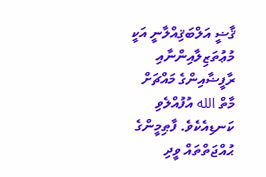ޤާޟީ އަލްބަޤިއްލާނީ އަކީ މުޢުތަޒިލާއިންނާއި ރާފީޟާއިންގެ މައްޗަށް މާތް الله އުފުއްލެވި ކަނޑިއެކެވެ. ފާޠިމީންގެ ޙުއްޖަތްތައް ވީދި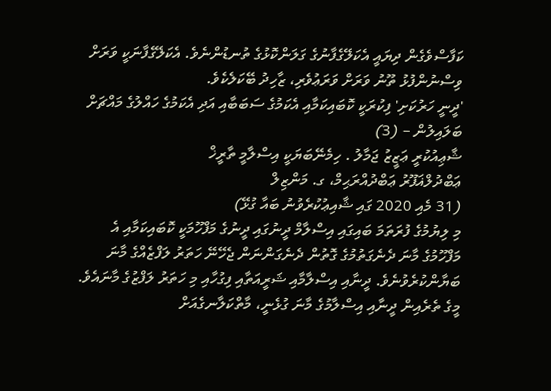ކަފާސްވެގެން ދިޔައީ އެކަލޭގެފާނުގެ ގަލަންކޮޅުގެ ތުނޑުންނެވެ. އެކަލޭގެފާނަކީ ވަރަށް ވިސްނުންފުޅު ތޫނު ވަރަށް ވަރަޢުވެރި، ޒާހިދު ބޭކަލެކެވެ.
'ދީނީ ހަރުކަށި' ފިކުރަކީ ކޮބައިކަމާއި އެކަމުގެ ސަބަބާއި އަދި އެކަމުގެ ހައްލުގެ މައްޗަށް ބަލައިލުން – (3)
ޝާޢިއުކުރީ ޢަޒީޒު ޖަމާލު . ހިމެނޭބަޔަކީ އިސްލާމީ ތާރީޚް
ޢަބްދުލްޣަފޫރު ޢަބްދުއްރަޙިމް، ގ. މަންޒިލް
(31 މެއި 2020 ގައި ޝާއިޢުކުރެވުނު ބައާ ގުޅޭ)
މި ލިޔުމުގެ ފުރަތަމަ ބައިގައި އިސްލާމް ދީނުގައި ދީނުގެ މަފްހޫމަކީ ކޮބައިކަމާއި އެ މަފްހޫމުގެ މާނަ ދެނެގަތުމުގެ ގޮތުން ދެނެގަންނަން ޖެހޭނޭ ހަތަރު ލަފްޒެއްގެ މާނަ ބަޔާންކުރެވުނެވެ. ދީނާއި އިސްލާމާއި ޝަރީއަތާއި ފިގުހާއި މި ހަތަރު ލަފްޒުގެ މާނައެވެ. މީގެ ތެރެއިން ދީނާއި އިސްލާމުގެ މާނަ ގުޅެނީ، މާތްކަލާނގެއަށް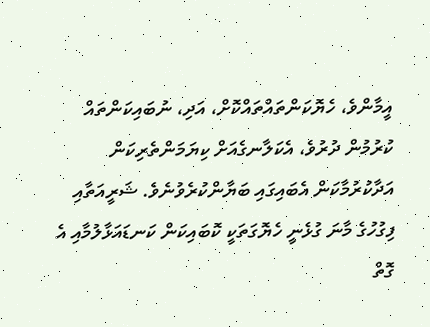އީމާންވެ، ހެޔޮކަންތައްތައްކޮށް، އަދި، ނުބައިކަންތައް ކުރުމުން ދުރުވެ، އެކަލާނގެއަށް ކިޔަމަންތެރިކަން އަދާކުރުމާކަން އެބައިގައި ބަޔާންކުރެވުނެވެ. ޝަރީއަތާއި ފިގުހުގެ މާނަ ގުޅެނީ ހެޔޮގަތަކީ ކޮބައިކަން ކަނޑައަޅާލުމާއި އެ ގޮތް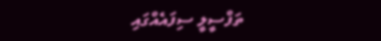ތަފްސީލީ ސިފައެއްގައި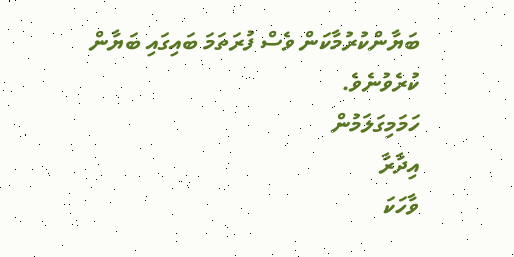ބަޔާންކުރުމާކަން ވެސް ފުރަތަމަ ބައިގައި ބަޔާން ކުރެވުނެވެ.
ހަމަމިގަލަމުން
އިދާރާ
ވާހަކަ